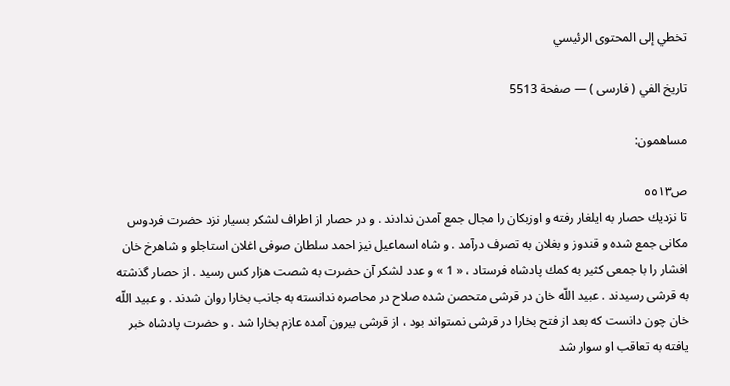تخطي إلى المحتوى الرئيسي

تاريخ الفي ( فارسى ) — صفحة 5513

مساهمون:

ص٥٥١٣
تا نزديك حصار به ايلغار رفته و اوزبكان را مجال جمع آمدن ندادند . و در حصار از اطراف لشكر بسيار نزد حضرت فردوس مكانى جمع شده و قندوز و بغلان به تصرف درآمد . و شاه اسماعيل نيز احمد سلطان صوفى اغلان استاجلو و شاهرخ خان افشار را با جمعى كثير به كمك پادشاه فرستاد ، « 1 » و عدد لشكر آن حضرت به شصت هزار كس رسيد . از حصار گذشته به قرشى رسيدند . عبيد اللّه خان در قرشى متحصن شده صلاح در محاصره ندانسته به جانب بخارا روان شدند . و عبيد اللّه خان چون دانست كه بعد از فتح بخارا در قرشى نمىتواند بود ، از قرشى بيرون آمده عازم بخارا شد . و حضرت پادشاه خبر يافته به تعاقب او سوار شد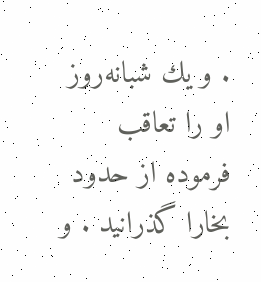. و يك شبانه‌روز او را تعاقب فرموده از حدود بخارا گذرانيد . و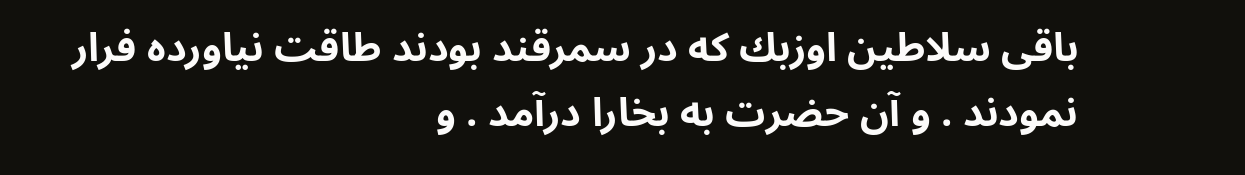باقى سلاطين اوزبك كه در سمرقند بودند طاقت نياورده فرار نمودند . و آن حضرت به بخارا درآمد . و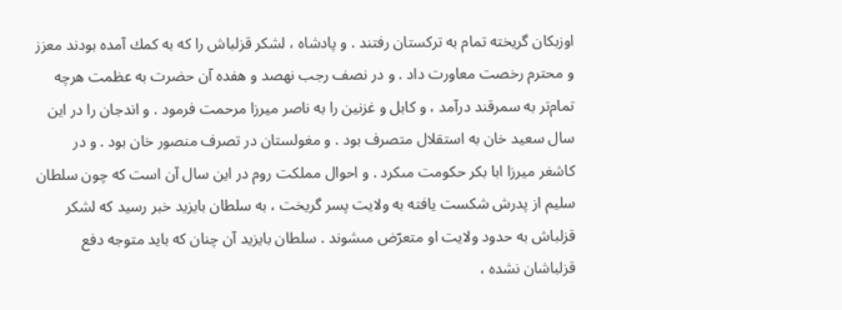اوزبكان گريخته تمام به تركستان رفتند . و پادشاه ، لشكر قزلباش را كه به كمك آمده بودند معزز و محترم رخصت معاورت داد . و در نصف رجب نهصد و هفده آن حضرت به عظمت هرچه تمام‌تر به سمرقند درآمد ، و كابل و غزنين را به ناصر ميرزا مرحمت فرمود . و اندجان را در اين سال سعيد خان به استقلال متصرف بود . و مغولستان در تصرف منصور خان بود . و در كاشغر ميرزا ابا بكر حكومت مىكرد . و احوال مملكت روم در اين سال آن است كه چون سلطان سليم از پدرش شكست يافته به ولايت پسر گريخت ، به سلطان بايزيد خبر رسيد كه لشكر قزلباش به حدود ولايت او متعرّض مىشوند . سلطان بايزيد آن چنان كه بايد متوجه دفع قزلباشان نشده ،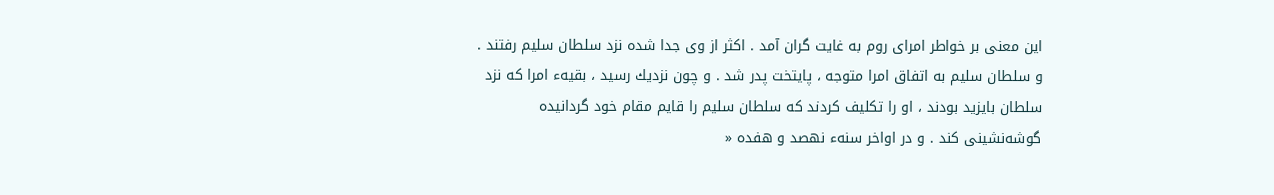اين معنى بر خواطر امراى روم به غايت گران آمد . اكثر از وى جدا شده نزد سلطان سليم رفتند . و سلطان سليم به اتفاق امرا متوجه ، پايتخت پدر شد . و چون نزديك رسيد ، بقيهء امرا كه نزد سلطان بايزيد بودند ، او را تكليف كردند كه سلطان سليم را قايم مقام خود گردانيده گوشه‌نشينى كند . و در اواخر سنهء نهصد و هفده «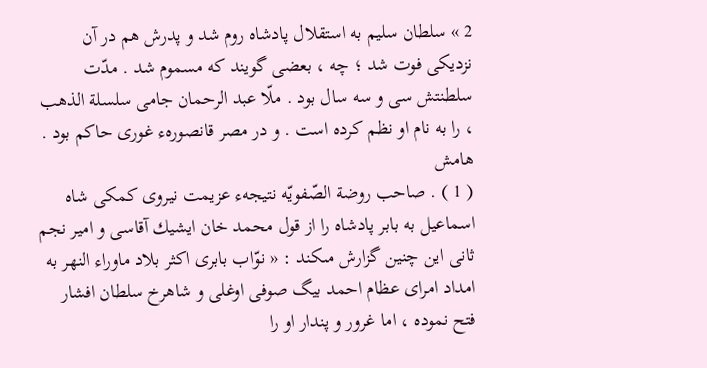2 » سلطان سليم به استقلال پادشاه روم شد و پدرش هم در آن نزديكى فوت شد ؛ چه ، بعضى گويند كه مسموم شد . مدّت سلطنتش سى و سه سال بود . ملّا عبد الرحمان جامى سلسلة الذهب ، را به نام او نظم كرده است . و در مصر قانصورهء غورى حاكم بود .
هامش
( 1 ) . صاحب روضة الصّفويّه نتيجهء عزيمت نيروى كمكى شاه اسماعيل به بابر پادشاه را از قول محمد خان ايشيك آقاسى و امير نجم ثانى اين چنين گزارش مىكند : « نوّاب بابرى اكثر بلاد ماوراء النهر به امداد امراى عظام احمد بيگ صوفى اوغلى و شاهرخ سلطان افشار فتح نموده ، اما غرور و پندار او را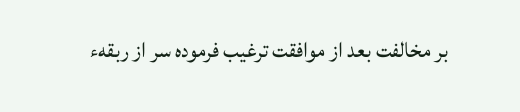بر مخالفت بعد از موافقت ترغيب فرموده سر از ربقهء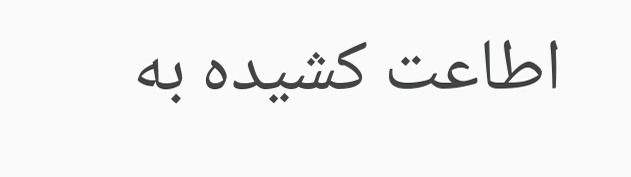اطاعت كشيده به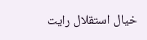خيال استقلال رايت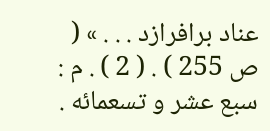عناد برافرازد . . . » ( ص 255 ) . ( 2 ) . م : سبع عشر و تسعمائه .